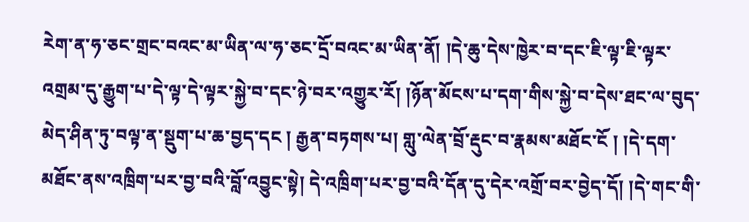རེག་ན་ཧ་ཅང་གྲང་བའང་མ་ཡིན་ལ་ཧ་ཅང་དྲོ་བའང་མ་ཡིན་ནོ། །དེ་ཆུ་དེས་ཁྱེར་བ་དང་ཇི་ལྟ་ཇི་ལྟར་འགྲམ་དུ་རྒྱུག་པ་དེ་ལྟ་དེ་ལྟར་སྐྱེ་བ་དང་ཉེ་བར་འགྱུར་རོ། །ཉོན་མོངས་པ་དག་གིས་སྐྱེ་བ་དེས་ཐང་ལ་བུད་མེད་ཤིན་ཏུ་བལྟ་ན་སྡུག་པ་ཆ་བྱད་དང ། རྒྱན་བཏགས་པ། གླུ་ལེན་བྲོ་རྡུང་བ་རྣམས་མཐོང་ངོ ། །དེ་དག་མཐོང་ནས་འཁྲིག་པར་བྱ་བའི་བློ་འབྱུང་སྟེ། དེ་འཁྲིག་པར་བྱ་བའི་དོན་དུ་དེར་འགྲོ་བར་བྱེད་དོ། །དེ་གང་གི་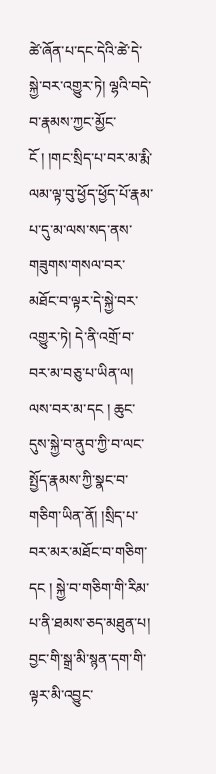ཚེ་ཞོན་པ་དང་དེའི་ཚེ་དེ་སྐྱེ་བར་འགྱུར་ཏེ། ལྷའི་བདེ་བ་རྣམས་ཀྱང་མྱོང་ངོ ། །གང་སྲིད་པ་བར་མ་རྨི་ལམ་ལྟ་བུ་ཕྱོད་ཕྱོད་པོ་རྣམ་པ་དུ་མ་ལས་སད་ནས་གཟུགས་གསལ་བར་མཐོང་བ་ལྟར་དེ་སྐྱེ་བར་འགྱུར་ཏེ། དེ་ནི་འགྲོ་བ་བར་མ་བཅུ་པ་ཡིན་ལ། ལས་བར་མ་དང ། ཆུང་དུས་སྐྱེ་བ་ནུབ་ཀྱི་བ་ལང་སྤྱོད་རྣམས་ཀྱི་སྣང་བ་གཅིག་ཡིན་ནོ། །སྲིད་པ་བར་མར་མཐོང་བ་གཅིག་དང ། སྐྱེ་བ་གཅིག་གི་རིམ་པ་ནི་ཐམས་ཅད་མཐུན་པ། བྱང་གི་སྒྲ་མི་སྙན་དག་གི་ལྟར་མི་འབྱུང་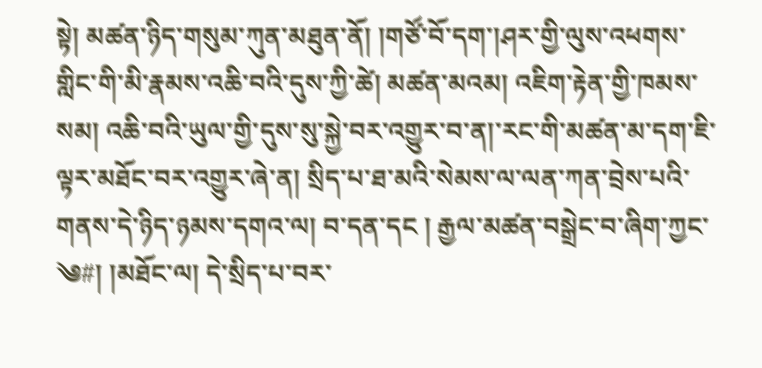སྟེ། མཚན་ཉིད་གསུམ་ཀུན་མཐུན་ནོ། །གཙོ་བོ་དག་།ཤར་གྱི་ལུས་འཕགས་གླིང་གི་མི་རྣམས་འཆི་བའི་དུས་ཀྱི་ཚེ། མཚན་མའམ། འཇིག་རྟེན་གྱི་ཁམས་སམ། འཆི་བའི་ཡུལ་གྱི་དུས་སུ་སྐྱེ་བར་འགྱུར་བ་ན།་རང་གི་མཚན་མ་དག་ཇི་ལྟར་མཐོང་བར་འགྱུར་ཞེ་ན། སྲིད་པ་ཐ་མའི་སེམས་ལ་ལན་ཀན་བྲེས་པའི་གནས་དེ་ཉིད་ཉམས་དགའ་ལ། བ་དན་དང ། རྒྱལ་མཚན་བསྒྲེང་བ་ཞིག་ཀྱང་
༄#། །མཐོང་ལ། དེ་སྲིད་པ་བར་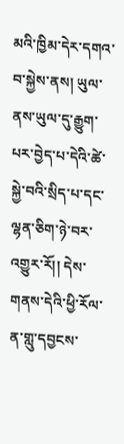མའི་ཁྱིམ་དེར་དགའ་བ་སྐྱེས་ནས། ཡུལ་ནས་ཡུལ་དུ་རྒྱུག་པར་བྱེད་པ་དེའི་ཚེ་སྐྱེ་བའི་སྲིད་པ་དང་ལྷན་ཅིག་ཉེ་བར་འགྱུར་རོ།། དེས་གནས་དེའི་ཕྱི་རོལ་ན་གླུ་དབྱངས་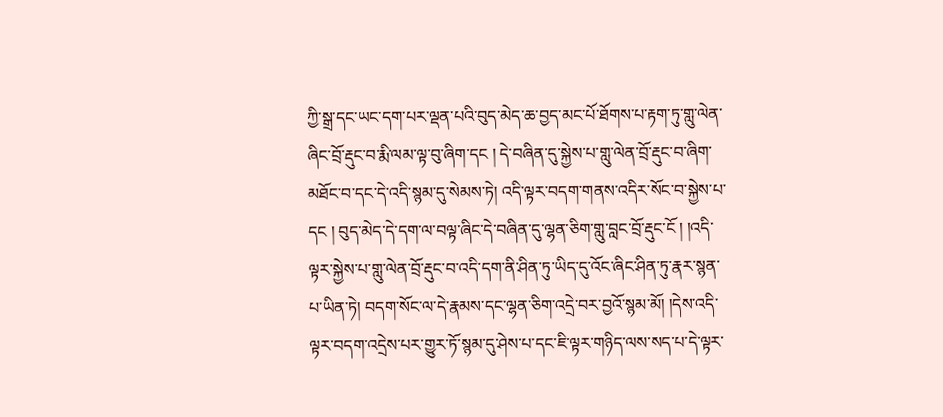ཀྱི་སྒྲ་དང་ཡང་དག་པར་ལྡན་པའི་བུད་མེད་ཆ་བྱད་མང་པོ་ཐོགས་པ་རྟག་ཏུ་གླུ་ལེན་ཞིང་བྲོ་རྡུང་བ་རྨི་ལམ་ལྟ་བུ་ཞིག་དང ། དེ་བཞིན་དུ་སྐྱེས་པ་གླུ་ལེན་བྲོ་རྡུང་བ་ཞིག་མཐོང་བ་དང་དེ་འདི་སྙམ་དུ་སེམས་ཏེ། འདི་ལྟར་བདག་གནས་འདིར་སོང་བ་སྐྱེས་པ་དང ། བུད་མེད་དེ་དག་ལ་བལྟ་ཞིང་དེ་བཞིན་དུ་ལྷན་ཅིག་གླུ་བླང་བྲོ་རྡུང་ངོ ། །འདི་ལྟར་སྐྱེས་པ་གླུ་ལེན་བྲོ་རྡུང་བ་འདི་དག་ནི་ཤིན་ཏུ་ཡིད་དུ་འོང་ཞིང་ཤིན་ཏུ་རྣར་སྙན་པ་ཡིན་ཏེ། བདག་སོང་ལ་དེ་རྣམས་དང་ལྷན་ཅིག་འདྲེ་བར་བྱའོ་སྙམ་མོ། །དེས་འདི་ལྟར་བདག་འདྲེས་པར་གྱུར་ཏོ་སྙམ་དུ་ཤེས་པ་དང་ཇི་ལྟར་གཉིད་ལས་སད་པ་དེ་ལྟར་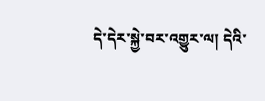དེ་དེར་སྐྱེ་བར་འགྱུར་ལ། དེའི་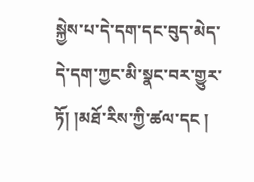སྐྱེས་པ་དེ་དག་དང་བུད་མེད་དེ་དག་ཀྱང་མི་སྣང་བར་གྱུར་ཏོ། །མཐོ་རིས་ཀྱི་ཚལ་དང །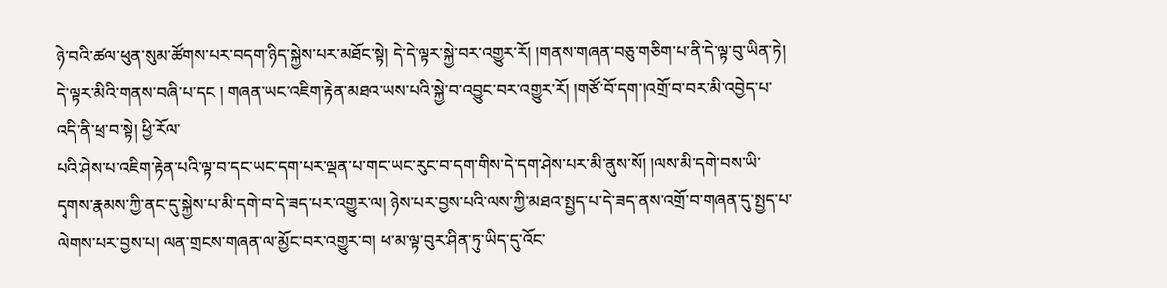ཉེ་བའི་ཚལ་ཕུན་སུམ་ཚོགས་པར་བདག་ཉིད་སྐྱེས་པར་མཐོང་སྟེ། དེ་དེ་ལྟར་སྐྱེ་བར་འགྱུར་རོ། །གནས་གཞན་བཅུ་གཅིག་པ་ནི་དེ་ལྟ་བུ་ཡིན་ཏེ། དེ་ལྟར་མིའི་གནས་བཞི་པ་དང ། གཞན་ཡང་འཇིག་རྟེན་མཐའ་ཡས་པའི་སྐྱེ་བ་འབྱུང་བར་འགྱུར་རོ། །གཙོ་བོ་དག་།འགྲོ་བ་བར་མི་འབྱེད་པ་འདི་ནི་ཕྲ་བ་སྟེ། ཕྱི་རོལ་
པའི་ཤེས་པ་འཇིག་རྟེན་པའི་ལྟ་བ་དང་ཡང་དག་པར་ལྡན་པ་གང་ཡང་རུང་བ་དག་གིས་དེ་དག་ཤེས་པར་མི་ནུས་སོ། །ལས་མི་དགེ་བས་ཡི་དྭགས་རྣམས་ཀྱི་ནང་དུ་སྐྱེས་པ་མི་དགེ་བ་དེ་ཟད་པར་འགྱུར་ལ། ཉེས་པར་བྱས་པའི་ལས་ཀྱི་མཐའ་སྤྱད་པ་དེ་ཟད་ནས་འགྲོ་བ་གཞན་དུ་སྤྱད་པ་ལེགས་པར་བྱས་པ། ལན་གྲངས་གཞན་ལ་མྱོང་བར་འགྱུར་བ། ཕ་མ་ལྟ་བུར་ཤིན་ཏུ་ཡིད་དུ་འོང་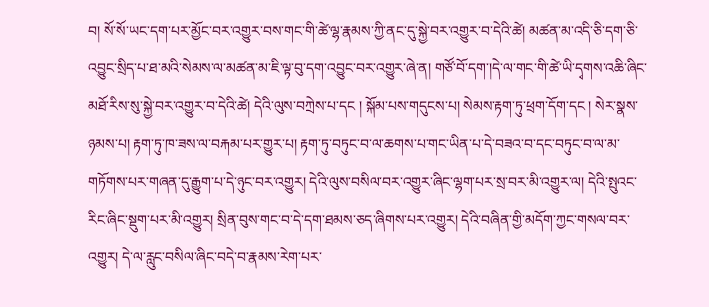བ། སོ་སོ་ཡང་དག་པར་མྱོང་བར་འགྱུར་བས་གང་གི་ཚེ་ལྷ་རྣམས་ཀྱི་ནང་དུ་སྐྱེ་བར་འགྱུར་བ་དེའི་ཚེ། མཚན་མ་འདི་ཅི་དག་ཅི་འབྱུང་སྲིད་པ་ཐ་མའི་སེམས་ལ་མཚན་མ་ཇི་ལྟ་བུ་དག་འབྱུང་བར་འགྱུར་ཞེ་ན། གཙོ་བོ་དག་།དེ་ལ་གང་གི་ཚེ་ཡི་དྭགས་འཆི་ཞིང་མཐོ་རིས་སུ་སྐྱེ་བར་འགྱུར་བ་དེའི་ཚེ། དེའི་ལུས་བཀྲེས་པ་དང ། སྐོམ་པས་གདུངས་པ། སེམས་རྟག་ཏུ་ཕྲག་དོག་དང ། སེར་སྣས་ཉམས་པ། རྟག་ཏུ་ཁ་ཟས་ལ་བརྐམ་པར་གྱུར་པ། རྟག་ཏུ་བཏུང་བ་ལ་ཆགས་པ་གང་ཡིན་པ་དེ་བཟའ་བ་དང་བཏུང་བ་ལ་མ་གཏོགས་པར་གཞན་དུ་རྒྱུག་པ་དེ་ཉུང་བར་འགྱུར། དེའི་ལུས་བསིལ་བར་འགྱུར་ཞིང་ལྷག་པར་སྲ་བར་མི་འགྱུར་ལ། དེའི་སྤུའང་རིང་ཞིང་སྡུག་པར་མི་འགྱུར། སྲིན་བུས་གང་བ་དེ་དག་ཐམས་ཅད་ཞིགས་པར་འགྱུར། དེའི་བཞིན་གྱི་མདོག་ཀྱང་གསལ་བར་འགྱུར། དེ་ལ་རླུང་བསིལ་ཞིང་བདེ་བ་རྣམས་རེག་པར་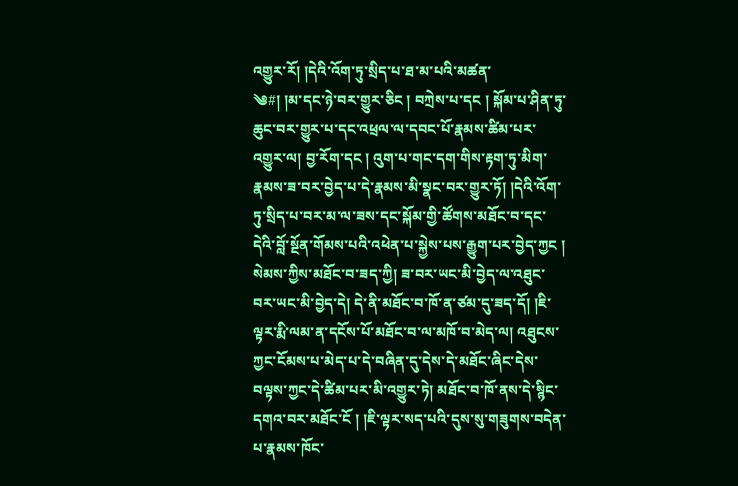འགྱུར་རོ། །དེའི་འོག་ཏུ་སྲིད་པ་ཐ་མ་པའི་མཚན་
༄#། །མ་དང་ཉེ་བར་གྱུར་ཅིང ། བཀྲེས་པ་དང ། སྐོམ་པ་ཤིན་ཏུ་ཆུང་བར་གྱུར་པ་དང་འཕྲལ་ལ་དབང་པོ་རྣམས་ཚིམ་པར་འགྱུར་ལ། བྱ་རོག་དང ། འུག་པ་གང་དག་གིས་རྟག་ཏུ་མིག་རྣམས་ཟ་བར་བྱེད་པ་དེ་རྣམས་མི་སྣང་བར་གྱུར་ཏོ། །དེའི་འོག་ཏུ་སྲིད་པ་བར་མ་ལ་ཟས་དང་སྐོམ་གྱི་ཚོགས་མཐོང་བ་དང་དེའི་བློ་སྔོན་གོམས་པའི་འཕེན་པ་སྐྱེས་པས་རྒྱུག་པར་བྱེད་ཀྱང ། སེམས་ཀྱིས་མཐོང་བ་ཟད་ཀྱི། ཟ་བར་ཡང་མི་བྱེད་ལ་འཐུང་བར་ཡང་མི་བྱེད་དེ། དེ་ནི་མཐོང་བ་ཁོ་ན་ཙམ་དུ་ཟད་དོ། །ཇི་ལྟར་རྨི་ལམ་ན་དངོས་པོ་མཐོང་བ་ལ་མཁོ་བ་མེད་ལ། འཐུངས་ཀྱང་ངོམས་པ་མེད་པ་དེ་བཞིན་དུ་དེས་དེ་མཐོང་ཞིང་དེས་བལྟས་ཀྱང་དེ་ཚིམ་པར་མི་འགྱུར་ཏེ། མཐོང་བ་ཁོ་ནས་དེ་སྙིང་དགའ་བར་མཐོང་ངོ ། །ཇི་ལྟར་སད་པའི་དུས་སུ་གཟུགས་བདེན་པ་རྣམས་ཁོང་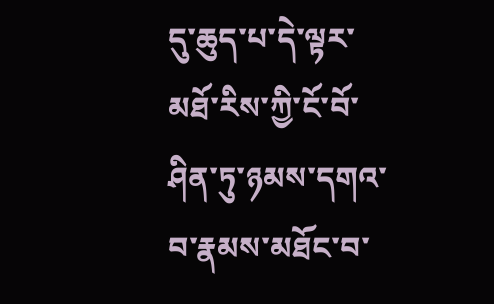དུ་ཆུད་པ་དེ་ལྟར་མཐོ་རིས་ཀྱི་ངོ་བོ་ཤིན་ཏུ་ཉམས་དགའ་བ་རྣམས་མཐོང་བ་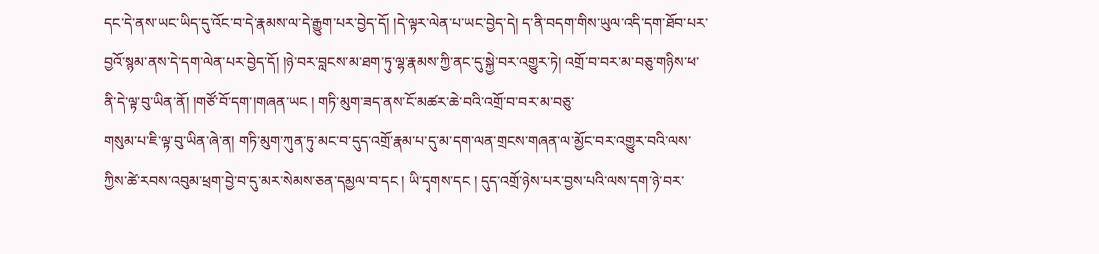དང་དེ་ནས་ཡང་ཡིད་དུ་འོང་བ་དེ་རྣམས་ལ་དེ་རྒྱུག་པར་བྱེད་དོ། །དེ་ལྟར་ལེན་པ་ཡང་བྱེད་དེ། ད་ནི་བདག་གིས་ཡུལ་འདི་དག་ཐོབ་པར་བྱའོ་སྙམ་ནས་དེ་དག་ལེན་པར་བྱེད་དོ། །ཉེ་བར་བླངས་མ་ཐག་ཏུ་ལྷ་རྣམས་ཀྱི་ནང་དུ་སྐྱེ་བར་འགྱུར་ཏེ། འགྲོ་བ་བར་མ་བཅུ་གཉིས་ཕ་ནི་དེ་ལྟ་བུ་ཡིན་ནོ། །གཙོ་བོ་དག་།གཞན་ཡང ། གཏི་མུག་ཟད་ནས་ངོ་མཚར་ཆེ་བའི་འགྲོ་བ་བར་མ་བཅུ་
གསུམ་པ་ཇི་ལྟ་བུ་ཡིན་ཞེ་ན། གཏི་མུག་ཀུན་ཏུ་མང་བ་དུད་འགྲོ་རྣམ་པ་དུ་མ་དག་ལན་གྲངས་གཞན་ལ་མྱོང་བར་འགྱུར་བའི་ལས་ཀྱིས་ཚེ་རབས་འབུམ་ཕྲག་བྱེ་བ་དུ་མར་སེམས་ཅན་དམྱལ་བ་དང ། ཡི་དྭགས་དང ། དུད་འགྲོ་ཉེས་པར་བྱས་པའི་ལས་དག་ཉེ་བར་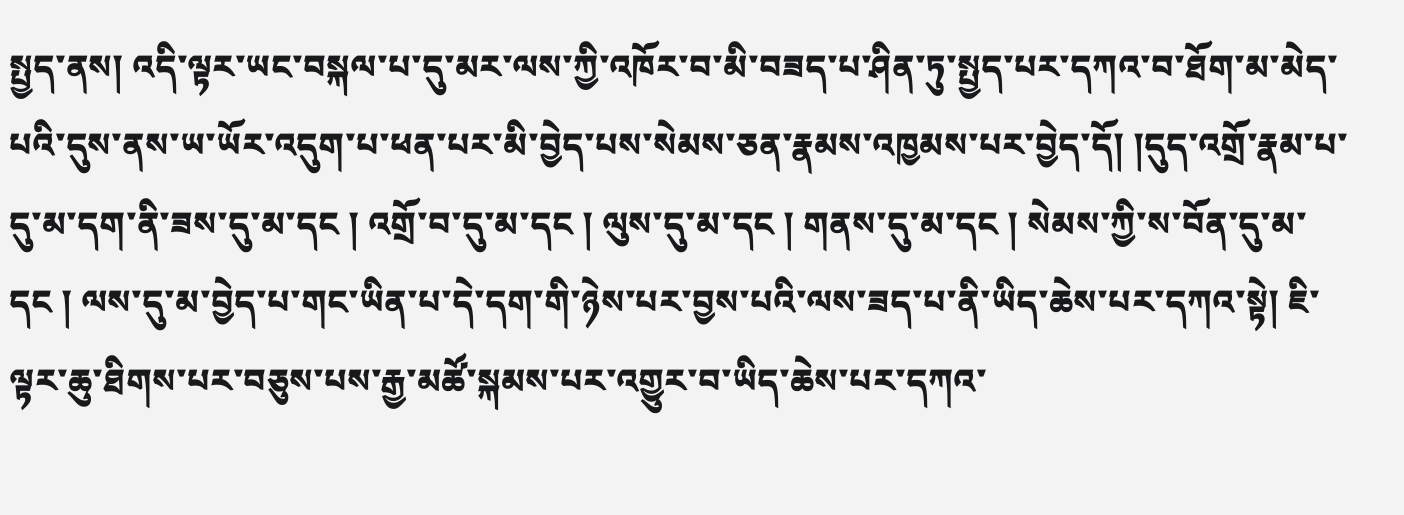སྤྱད་ནས། འདི་ལྟར་ཡང་བསྐལ་པ་དུ་མར་ལས་ཀྱི་འཁོར་བ་མི་བཟད་པ་ཤིན་ཏུ་སྤྱད་པར་དཀའ་བ་ཐོག་མ་མེད་པའི་དུས་ནས་ཡ་ཡོར་འདུག་པ་ཕན་པར་མི་བྱེད་པས་སེམས་ཅན་རྣམས་འཁྱམས་པར་བྱེད་དོ། །དུད་འགྲོ་རྣམ་པ་དུ་མ་དག་ནི་ཟས་དུ་མ་དང ། འགྲོ་བ་དུ་མ་དང ། ལུས་དུ་མ་དང ། གནས་དུ་མ་དང ། སེམས་ཀྱི་ས་བོན་དུ་མ་དང ། ལས་དུ་མ་བྱེད་པ་གང་ཡིན་པ་དེ་དག་གི་ཉེས་པར་བྱས་པའི་ལས་ཟད་པ་ནི་ཡིད་ཆེས་པར་དཀའ་སྟེ། ཇི་ལྟར་ཆུ་ཐིགས་པར་བཅུས་པས་རྒྱ་མཚོ་སྐམས་པར་འགྱུར་བ་ཡིད་ཆེས་པར་དཀའ་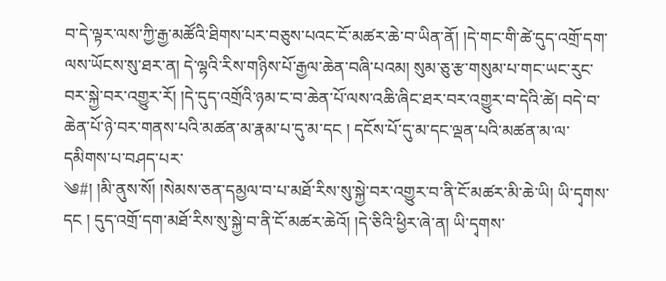བ་དེ་ལྟར་ལས་ཀྱི་རྒྱ་མཚོའི་ཐིགས་པར་བཅུས་པའང་ངོ་མཚར་ཆེ་བ་ཡིན་ནོ། །དེ་གང་གི་ཚེ་དུད་འགྲོ་དག་ལས་ཡོངས་སུ་ཐར་ན། དེ་ལྷའི་རིས་གཉིས་པོ་རྒྱལ་ཆེན་བཞི་པའམ། སུམ་ཅུ་རྩ་གསུམ་པ་གང་ཡང་རུང་བར་སྐྱེ་བར་འགྱུར་རོ། །དེ་དུད་འགྲོའི་ཉམ་ང་བ་ཆེན་པོ་ལས་འཆི་ཞིང་ཐར་བར་འགྱུར་བ་དེའི་ཚེ། བདེ་བ་ཆེན་པོ་ཉེ་བར་གནས་པའི་མཚན་མ་རྣམ་པ་དུ་མ་དང ། དངོས་པོ་དུ་མ་དང་ལྡན་པའི་མཚན་མ་ལ་དམིགས་པ་བཤད་པར་
༄#། །མི་ནུས་སོ། །སེམས་ཅན་དམྱལ་བ་པ་མཐོ་རིས་སུ་སྐྱེ་བར་འགྱུར་བ་ནི་ངོ་མཚར་མི་ཆེ་ཡི། ཡི་དྭགས་དང ། དུད་འགྲོ་དག་མཐོ་རིས་སུ་སྐྱེ་བ་ནི་ངོ་མཚར་ཆེའོ། །དེ་ཅིའི་ཕྱིར་ཞེ་ན། ཡི་དྭགས་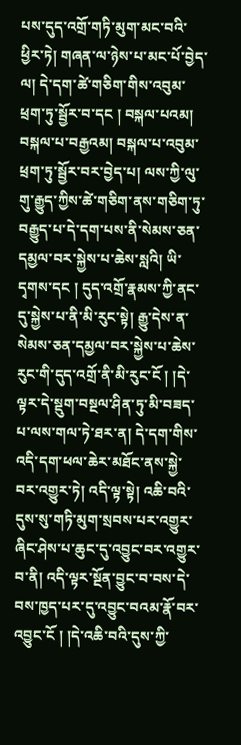པས་དུད་འགྲོ་གཏི་མུག་མང་བའི་ཕྱིར་ཏེ། གཞན་ལ་ཉེས་པ་མང་པོ་བྱེད་ལ། དེ་དག་ཚེ་གཅིག་གིས་འབུམ་ཕྲག་ཏུ་སྦྱོར་བ་དང ། བསྐལ་པའམ། བསྐལ་པ་བརྒྱའམ། བསྐལ་པ་འབུམ་ཕྲག་ཏུ་སྦྱོར་བར་བྱེད་པ། ལས་ཀྱི་ལུ་གུ་རྒྱུད་ཀྱིས་ཚེ་གཅིག་ནས་གཅིག་ཏུ་བརྒྱུད་པ་དེ་དག་པས་ནི་སེམས་ཅན་དམྱལ་བར་སྐྱེས་པ་ཆེས་སླའི། ཡི་དྭགས་དང ། དུད་འགྲོ་རྣམས་ཀྱི་ནང་དུ་སྐྱེས་པ་ནི་མི་རུང་སྟེ། རྒྱུ་དེས་ན་སེམས་ཅན་དམྱལ་བར་སྐྱེས་པ་ཆེས་རུང་གི་དུད་འགྲོ་ནི་མི་རུང་ངོ ། །དེ་ལྟར་དེ་སྡུག་བསྔལ་ཤིན་ཏུ་མི་བཟད་པ་ལས་གལ་ཏེ་ཐར་ན། དེ་དག་གིས་འདི་དག་ཕལ་ཆེར་མཐོང་ནས་སྐྱེ་བར་འགྱུར་ཏེ། འདི་ལྟ་སྟེ། འཆི་བའི་དུས་སུ་གཏི་མུག་སྲབས་པར་འགྱུར་ཞིང་ཤེས་པ་ཆུང་དུ་འབྱུང་བར་འགྱུར་བ་ནི། འདི་ལྟར་སྔོན་བྱུང་བ་བས་དེ་བས་ཁྱད་པར་དུ་འབྱུང་བའམ་རྣོ་བར་འབྱུང་ངོ ། །དེ་འཆི་བའི་དུས་ཀྱི་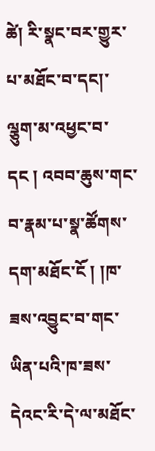ཚེ། རི་སྣང་བར་གྱུར་པ་མཐོང་བ་དང།་ལྕུག་མ་འཕྱང་བ་དང ། འབབ་ཆུས་གང་བ་རྣམ་པ་སྣ་ཚོགས་དག་མཐོང་ངོ ། །ཁ་ཟས་འབྱུང་བ་གང་ཡིན་པའི་ཁ་ཟས་དེའང་རི་དེ་ལ་མཐོང་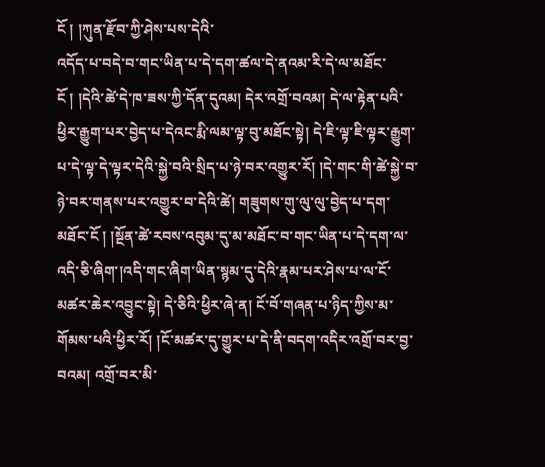ངོ ། །ཀུན་རྫོབ་ཀྱི་ཤེས་པས་དེའི་
འདོད་པ་བདེ་བ་གང་ཡིན་པ་དེ་དག་ཚལ་དེ་ནའམ་རི་དེ་ལ་མཐོང་ངོ ། །དེའི་ཚེ་དེ་ཁ་ཟས་ཀྱི་དོན་དུའམ། དེར་འགྲོ་བའམ། དེ་ལ་རྟེན་པའི་ཕྱིར་རྒྱུག་པར་བྱེད་པ་དེའང་རྨི་ལམ་ལྟ་བུ་མཐོང་སྟེ། དེ་ཇི་ལྟ་ཇི་ལྟར་རྒྱུག་པ་དེ་ལྟ་དེ་ལྟར་དེའི་སྐྱེ་བའི་སྲིད་པ་ཉེ་བར་འགྱུར་རོ། །དེ་གང་གི་ཚེ་སྐྱེ་བ་ཉེ་བར་གནས་པར་འགྱུར་བ་དེའི་ཚེ། གཟུགས་གུ་ལུ་ལུ་བྱེད་པ་དག་མཐོང་ངོ ། །སྔོན་ཚེ་རབས་འབུམ་དུ་མ་མཐོང་བ་གང་ཡིན་པ་དེ་དག་ལ་འདི་ཅི་ཞིག་།འདི་གང་ཞིག་ཡིན་སྙམ་དུ་དེའི་རྣམ་པར་ཤེས་པ་ལ་ངོ་མཚར་ཆེར་འབྱུང་སྟེ། དེ་ཅིའི་ཕྱིར་ཞེ་ན། ངོ་བོ་གཞན་པ་ཉིད་ཀྱིས་མ་གོམས་པའི་ཕྱིར་རོ། །ངོ་མཚར་དུ་གྱུར་པ་དེ་ནི་བདག་འདིར་འགྲོ་བར་བྱ་བའམ། འགྲོ་བར་མི་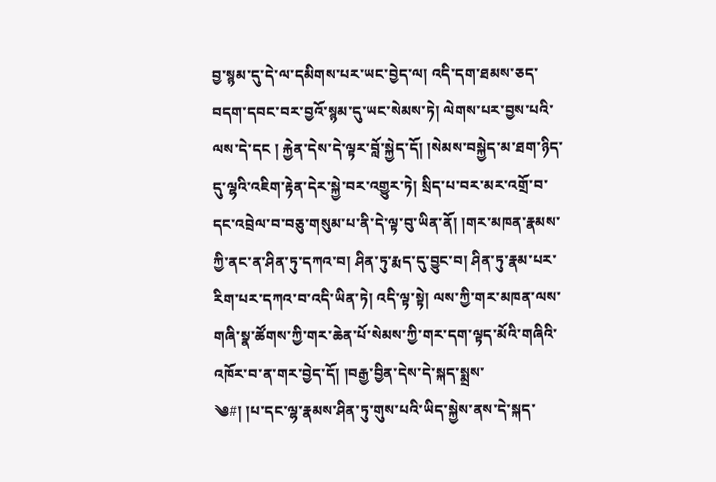བྱ་སྙམ་དུ་དེ་ལ་དམིགས་པར་ཡང་བྱེད་ལ། འདི་དག་ཐམས་ཅད་བདག་དབང་བར་བྱའོ་སྙམ་དུ་ཡང་སེམས་ཏེ། ལེགས་པར་བྱས་པའི་ལས་དེ་དང ། རྐྱེན་དེས་དེ་ལྟར་བློ་སྐྱེད་དོ། །སེམས་བསྐྱེད་མ་ཐག་ཉིད་དུ་ལྷའི་འཇིག་རྟེན་དེར་སྐྱེ་བར་འགྱུར་ཏེ། སྲིད་པ་བར་མར་འགྲོ་བ་དང་འབྲེལ་བ་བཅུ་གསུམ་པ་ནི་དེ་ལྟ་བུ་ཡིན་ནོ། །གར་མཁན་རྣམས་ཀྱི་ནང་ན་ཤིན་ཏུ་དཀའ་བ། ཤིན་ཏུ་རྨད་དུ་བྱུང་བ། ཤིན་ཏུ་རྣམ་པར་རིག་པར་དཀའ་བ་འདི་ཡིན་ཏེ། འདི་ལྟ་སྟེ། ལས་ཀྱི་གར་མཁན་ལས་གཞི་སྣ་ཚོགས་ཀྱི་གར་ཆེན་པོ་སེམས་ཀྱི་གར་དག་ལྟད་མོའི་གཞིའི་འཁོར་བ་ན་གར་བྱེད་དོ། །བརྒྱ་བྱིན་དེས་དེ་སྐད་སྨྲས་
༄#། །པ་དང་ལྷ་རྣམས་ཤིན་ཏུ་གུས་པའི་ཡིད་སྐྱེས་ནས་དེ་སྐད་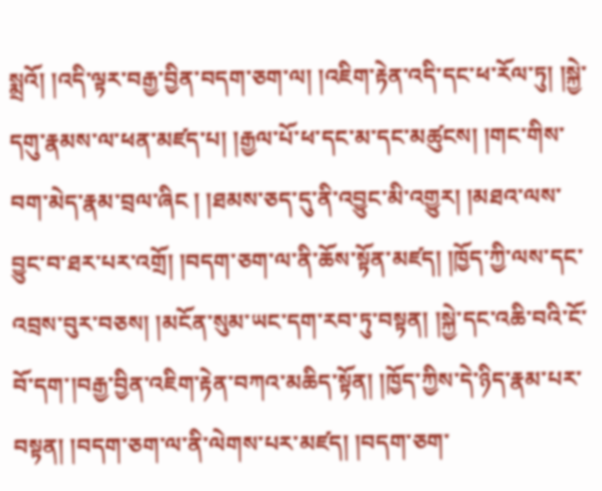སྨྲའོ། །འདི་ལྟར་བརྒྱ་བྱིན་བདག་ཅག་ལ། །འཇིག་རྟེན་འདི་དང་ཕ་རོལ་ཏུ། །སྐྱེ་དགུ་རྣམས་ལ་ཕན་མཛད་པ། །རྒྱལ་པོ་ཕ་དང་མ་དང་མཚུངས། །གང་གིས་བག་མེད་རྣམ་བྲལ་ཞིང ། །ཐམས་ཅད་དུ་ནི་འབྱུང་མི་འགྱུར། །མཐའ་ལས་བྱུང་བ་ཐར་པར་འགྲོ། །བདག་ཅག་ལ་ནི་ཆོས་སྟོན་མཛད། །ཁྱོད་ཀྱི་ལས་དང་འབྲས་བུར་བཅས། །མངོན་སུམ་ཡང་དག་རབ་ཏུ་བསྟན། །སྐྱེ་དང་འཆི་བའི་ངོ་བོ་དག་།བརྒྱ་བྱིན་འཇིག་རྟེན་བཀའ་མཆིད་སྟོན། །ཁྱོད་ཀྱིས་དེ་ཉིད་རྣམ་པར་བསྟན། །བདག་ཅག་ལ་ནི་ལེགས་པར་མཛད། །བདག་ཅག་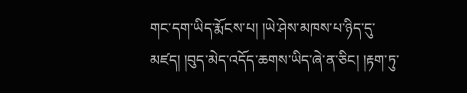གང་དག་ཡིད་རྨོངས་པ། །ཡེ་ཤེས་མཁས་པ་ཉིད་དུ་མཛད། །བུད་མེད་འདོད་ཆགས་ཡིད་ཞེ་ན་ཅིང། །རྟག་ཏུ་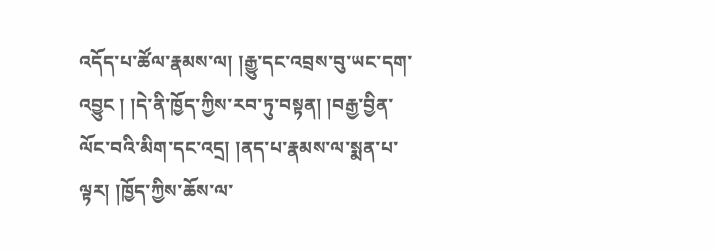འདོད་པ་ཚོལ་རྣམས་ལ། །རྒྱུ་དང་འབྲས་བུ་ཡང་དག་འབྱུང ། །དེ་ནི་ཁྱོད་ཀྱིས་རབ་ཏུ་བསྟན། །བརྒྱ་བྱིན་ལོང་བའི་མིག་དང་འདྲ། །ནད་པ་རྣམས་ལ་སྨན་པ་ལྟར། །ཁྱོད་ཀྱིས་ཆོས་ལ་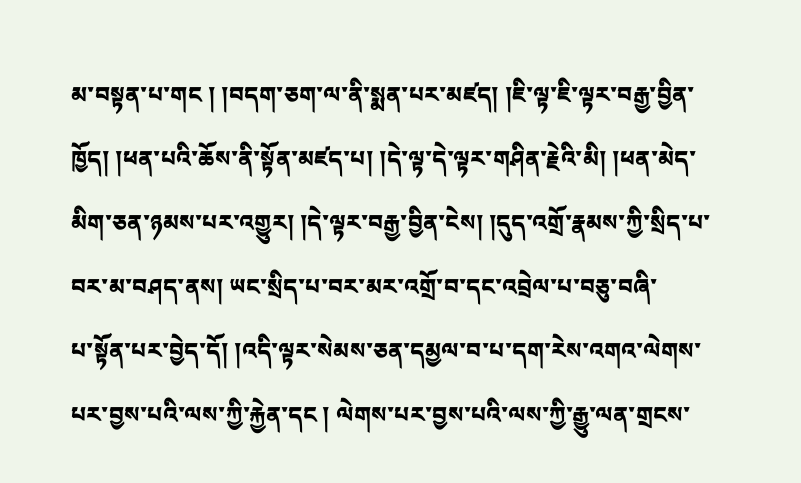མ་བསྟན་པ་གང ། །བདག་ཅག་ལ་ནི་སྨན་པར་མཛད། །ཇི་ལྟ་ཇི་ལྟར་བརྒྱ་བྱིན་ཁྱོད། །ཕན་པའི་ཆོས་ནི་སྟོན་མཛད་པ། །དེ་ལྟ་དེ་ལྟར་གཤིན་རྗེའི་མི། །ཕན་མེད་མིག་ཅན་ཉམས་པར་འགྱུར། །དེ་ལྟར་བརྒྱ་བྱིན་ངེས། །དུད་འགྲོ་རྣམས་ཀྱི་སྲིད་པ་བར་མ་བཤད་ནས། ཡང་སྲིད་པ་བར་མར་འགྲོ་བ་དང་འབྲེལ་པ་བཅུ་བཞི་
པ་སྟོན་པར་བྱེད་དོ། །འདི་ལྟར་སེམས་ཅན་དམྱལ་བ་པ་དག་རེས་འགའ་ལེགས་པར་བྱས་པའི་ལས་ཀྱི་རྐྱེན་དང ། ལེགས་པར་བྱས་པའི་ལས་ཀྱི་རྒྱུ་ལན་གྲངས་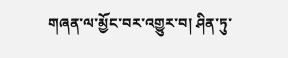གཞན་ལ་མྱོང་བར་འགྱུར་བ། ཤིན་ཏུ་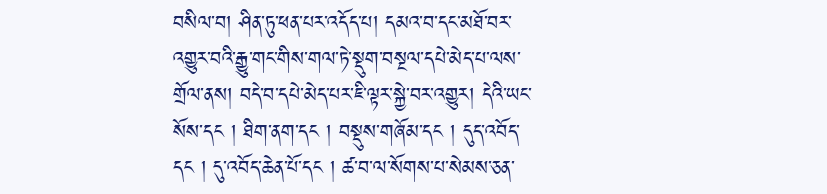བསིལ་བ། ཤིན་ཏུ་ཕན་པར་འདོད་པ། དམའ་བ་དང་མཐོ་བར་འགྱུར་བའི་རྒྱུ་གང་གིས་གལ་ཏེ་སྡུག་བསྔལ་དཔེ་མེད་པ་ལས་གྲོལ་ནས། བདེ་བ་དཔེ་མེད་པར་ཇི་ལྟར་སྐྱེ་བར་འགྱུར། དེའི་ཡང་སོས་དང ། ཐིག་ནག་དང ། བསྡུས་གཞོམ་དང ། དུད་འབོད་དང ། དུ་འབོད་ཆེན་པོ་དང ། ཚ་བ་ལ་སོགས་པ་སེམས་ཅན་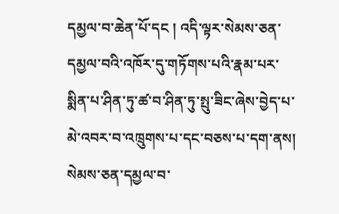དམྱལ་བ་ཆེན་པོ་དང ། འདི་ལྟར་སེམས་ཅན་དམྱལ་བའི་འཁོར་དུ་གཏོགས་པའི་རྣམ་པར་སྨིན་པ་ཤིན་ཏུ་ཚ་བ་ཤིན་ཏུ་སྤུ་ཟིང་ཞེས་བྱེད་པ་མེ་འབར་བ་འཁྲུགས་པ་དང་བཅས་པ་དག་ནས། སེམས་ཅན་དམྱལ་བ་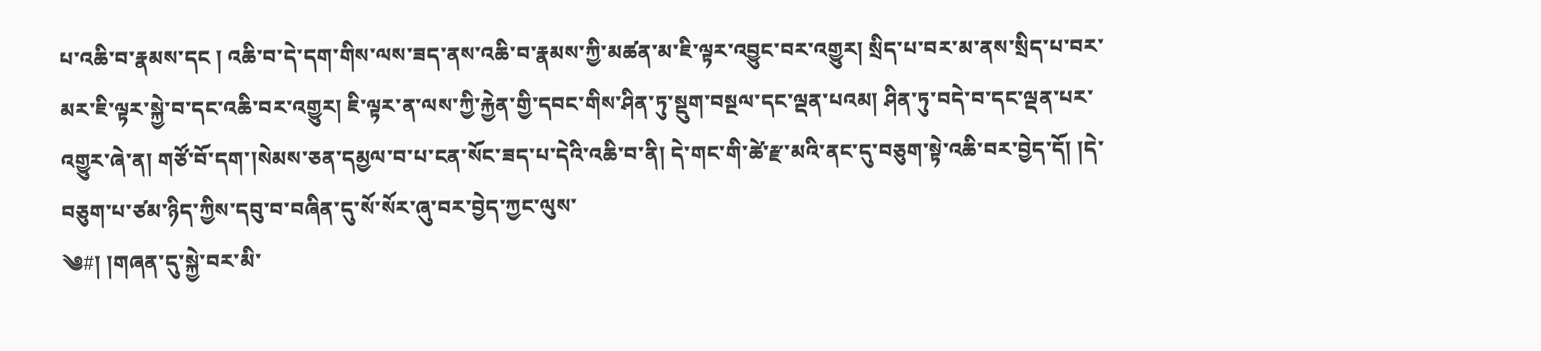པ་འཆི་བ་རྣམས་དང ། འཆི་བ་དེ་དག་གིས་ལས་ཟད་ནས་འཆི་བ་རྣམས་ཀྱི་མཚན་མ་ཇི་ལྟར་འབྱུང་བར་འགྱུར། སྲིད་པ་བར་མ་ནས་སྲིད་པ་བར་མར་ཇི་ལྟར་སྐྱེ་བ་དང་འཆི་བར་འགྱུར། ཇི་ལྟར་ན་ལས་ཀྱི་རྐྱེན་གྱི་དབང་གིས་ཤིན་ཏུ་སྡུག་བསྔལ་དང་ལྡན་པའམ། ཤིན་ཏུ་བདེ་བ་དང་ལྡན་པར་འགྱུར་ཞེ་ན། གཙོ་བོ་དག་།སེམས་ཅན་དམྱལ་བ་པ་ངན་སོང་ཟད་པ་དེའི་འཆི་བ་ནི། དེ་གང་གི་ཚེ་རྫ་མའི་ནང་དུ་བཅུག་སྟེ་འཆི་བར་བྱེད་དོ། །དེ་བཅུག་པ་ཙམ་ཉིད་ཀྱིས་དབུ་བ་བཞིན་དུ་སོ་སོར་ཞུ་བར་བྱེད་ཀྱང་ལུས་
༄#། །གཞན་དུ་སྐྱེ་བར་མི་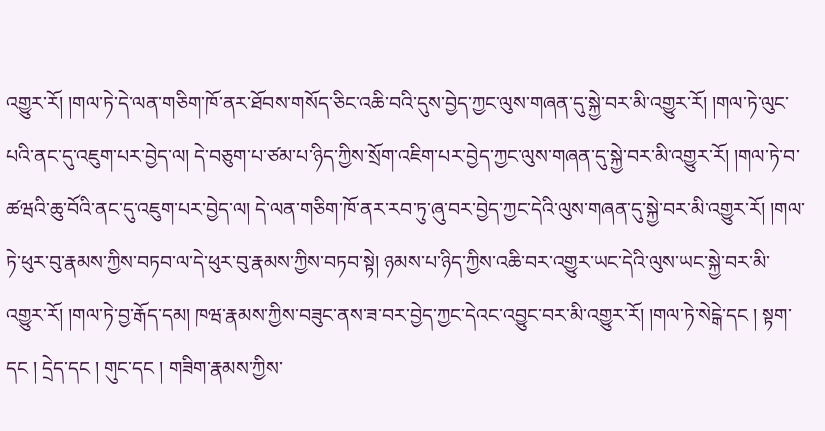འགྱུར་རོ། །གལ་ཏེ་དེ་ལན་གཅིག་ཁོ་ནར་ཐོབས་གསོད་ཅིང་འཆི་བའི་དུས་བྱེད་ཀྱང་ལུས་གཞན་དུ་སྐྱེ་བར་མི་འགྱུར་རོ། །གལ་ཏེ་ལུང་པའི་ནང་དུ་འཇུག་པར་བྱེད་ལ། དེ་བཅུག་པ་ཙམ་པ་ཉིད་ཀྱིས་སྲོག་འཇིག་པར་བྱེད་ཀྱང་ལུས་གཞན་དུ་སྐྱེ་བར་མི་འགྱུར་རོ། །གལ་ཏེ་བ་ཚཝའི་ཆུ་བོའི་ནང་དུ་འཇུག་པར་བྱེད་ལ། དེ་ལན་གཅིག་ཁོ་ནར་རབ་ཏུ་ཞུ་བར་བྱེད་ཀྱང་དེའི་ལུས་གཞན་དུ་སྐྱེ་བར་མི་འགྱུར་རོ། །གལ་ཏེ་ཕུར་བུ་རྣམས་ཀྱིས་བཏབ་ལ་དེ་ཕུར་བུ་རྣམས་ཀྱིས་བཏབ་སྟེ། ཉམས་པ་ཉིད་ཀྱིས་འཆི་བར་འགྱུར་ཡང་དེའི་ལུས་ཡང་སྐྱེ་བར་མི་འགྱུར་རོ། །གལ་ཏེ་བྱ་རྒོད་དམ། ཁཝ་རྣམས་ཀྱིས་བཟུང་ནས་ཟ་བར་བྱེད་ཀྱང་དེའང་འབྱུང་བར་མི་འགྱུར་རོ། །གལ་ཏེ་སེངྒེ་དང ། སྟག་དང ། དྲེད་དང ། གུང་དང ། གཟིག་རྣམས་ཀྱིས་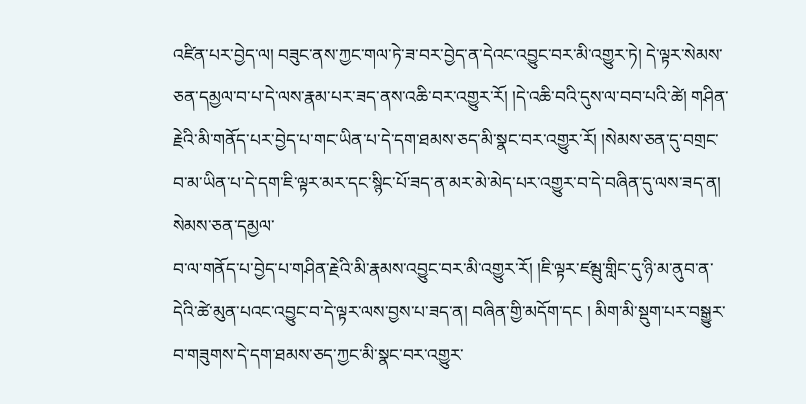འཛིན་པར་བྱེད་ལ། བཟུང་ནས་ཀྱང་གལ་ཏེ་ཟ་བར་བྱེད་ན་དེའང་འབྱུང་བར་མི་འགྱུར་ཏེ། དེ་ལྟར་སེམས་ཅན་དམྱལ་བ་པ་དེ་ལས་རྣམ་པར་ཟད་ནས་འཆི་བར་འགྱུར་རོ། །དེ་འཆི་བའི་དུས་ལ་བབ་པའི་ཚེ། གཤིན་རྗེའི་མི་གནོད་པར་བྱེད་པ་གང་ཡིན་པ་དེ་དག་ཐམས་ཅད་མི་སྣང་བར་འགྱུར་རོ། །སེམས་ཅན་དུ་བགྲང་བ་མ་ཡིན་པ་དེ་དག་ཇི་ལྟར་མར་དང་སྙིང་པོ་ཟད་ན་མར་མེ་མེད་པར་འགྱུར་བ་དེ་བཞིན་དུ་ལས་ཟད་ན། སེམས་ཅན་དམྱལ་
བ་ལ་གནོད་པ་བྱེད་པ་གཤིན་རྗེའི་མི་རྣམས་འབྱུང་བར་མི་འགྱུར་རོ། །ཇི་ལྟར་ཛམྦུ་གླིང་དུ་ཉི་མ་ནུབ་ན་དེའི་ཚེ་མུན་པའང་འབྱུང་བ་དེ་ལྟར་ལས་བྱས་པ་ཟད་ན། བཞིན་གྱི་མདོག་དང ། མིག་མི་སྡུག་པར་བསྒྱུར་བ་གཟུགས་དེ་དག་ཐམས་ཅད་ཀྱང་མི་སྣང་བར་འགྱུར་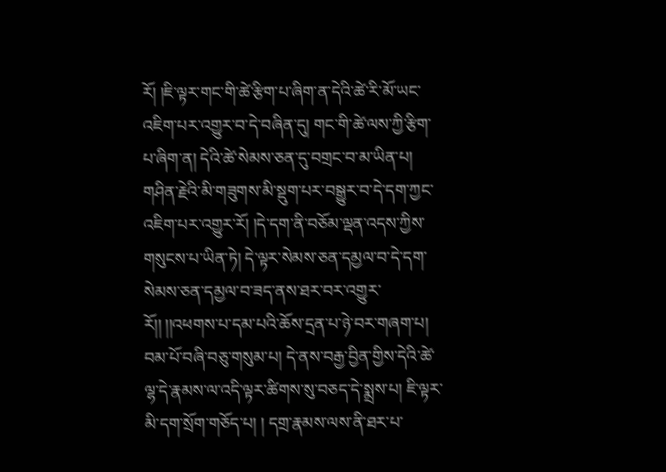རོ། །ཇི་ལྟར་གང་གི་ཚེ་རྩིག་པ་ཞིག་ན་དེའི་ཚེ་རི་མོ་ཡང་འཇིག་པར་འགྱུར་བ་དེ་བཞིན་དུ། གང་གི་ཚེ་ལས་ཀྱི་རྩིག་པ་ཞིག་ན། དེའི་ཚེ་སེམས་ཅན་དུ་བགྲང་བ་མ་ཡིན་པ། གཤིན་རྗེའི་མི་གཟུགས་མི་སྡུག་པར་བསྒྱུར་བ་དེ་དག་ཀྱང་འཇིག་པར་འགྱུར་རོ། །དེ་དག་ནི་བཅོམ་ལྡན་འདས་ཀྱིས་གསུངས་པ་ཡིན་ཏེ། དེ་ལྟར་སེམས་ཅན་དམྱལ་བ་དེ་དག་སེམས་ཅན་དམྱལ་བ་ཟད་ནས་ཐར་བར་འགྱུར་རོ།། །།འཕགས་པ་དམ་པའི་ཆོས་དྲན་པ་ཉེ་བར་གཞག་པ། བམ་པོ་བཞི་བཅུ་གསུམ་པ། དེ་ནས་བརྒྱ་བྱིན་གྱིས་དེའི་ཚེ་ལྷ་དེ་རྣམས་ལ་འདི་ལྟར་ཚིགས་སུ་བཅད་དེ་སྨྲས་པ། ཇི་ལྟར་མི་དག་སྲོག་གཅོད་པ། ། དགྲ་རྣམས་ལས་ནི་ཐར་པ་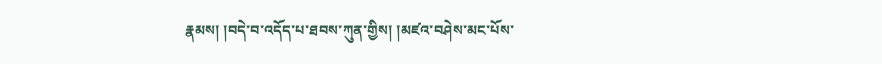རྣམས། །བདེ་བ་འདོད་པ་ཐབས་ཀུན་གྱིས། །མཛའ་བཤེས་མང་པོས་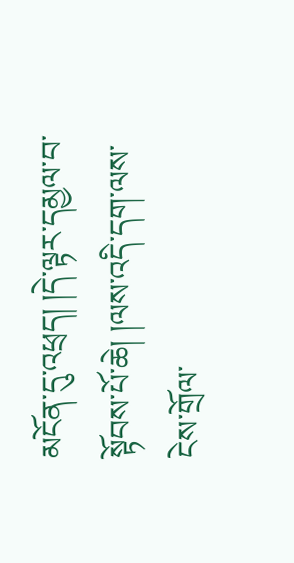མངོན་དུ་འཕྲད། །དེ་ལྟར་དམྱལ་བ་སྟོབས་པོ་ཆེ། །ལས་འདི་དག་ལས་ངེས་གྲོལ་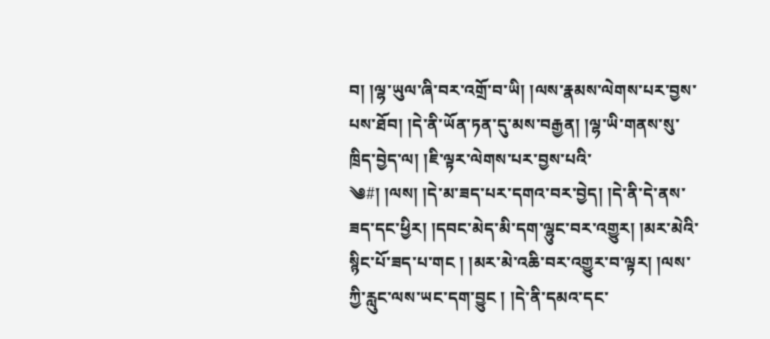བ། །ལྷ་ཡུལ་ཞི་བར་འགྲོ་བ་ཡི། །ལས་རྣམས་ལེགས་པར་བྱས་པས་ཐོབ། །དེ་ནི་ཡོན་ཏན་དུ་མས་བརྒྱན། །ལྷ་ཡི་གནས་སུ་ཁྲིད་བྱེད་ལ། །ཇི་ལྟར་ལེགས་པར་བྱས་པའི་
༄#། །ལས། །དེ་མ་ཟད་པར་དགའ་བར་བྱེད། །དེ་ནི་དེ་ནས་ཟད་དང་ཕྱིར། །དབང་མེད་མི་དག་ལྷུང་བར་འགྱུར། །མར་མེའི་སྙིང་པོ་ཟད་པ་གང ། །མར་མེ་འཆི་བར་འགྱུར་བ་ལྟར། །ལས་ཀྱི་རླུང་ལས་ཡང་དག་བྱུང ། །དེ་ནི་དམའ་དང་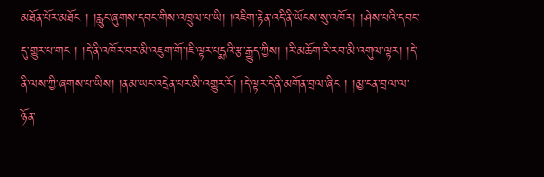མཐོན་པོར་མཐོང ། །རླུང་ཞུགས་དབང་གིས་འཁྲུལ་པ་ཡི། །འཇིག་རྟེན་འདི་ནི་ཡོངས་སུ་འཁོར། །ཤེས་པའི་དབང་དུ་གྱུར་པ་གང ། །དེ་ནི་འཁོར་བར་མི་འཇུག་གོ་།ཇི་ལྟར་པདྨའི་རྩ་རྒྱུད་ཀྱིས། །རི་མཆོག་རི་རབ་མི་འགུལ་ལྟར། །དེ་ནི་ལས་ཀྱི་ཞགས་པ་ཡིས། །ནམ་ཡང་འདྲེན་པར་མི་འགྱུར་རོ། །དེ་ལྟར་དེ་ནི་མགོན་བྲལ་ཞིང ། །མྱ་ངན་བྲལ་ལ་ཉོན་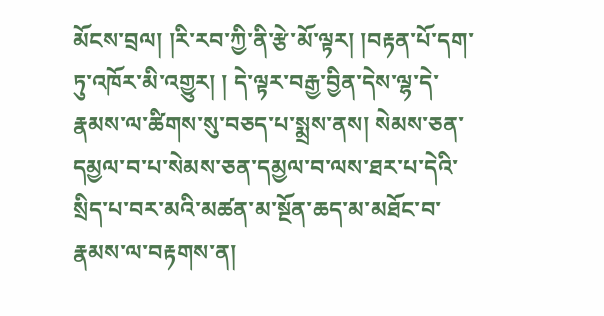མོངས་བྲལ། །རི་རབ་ཀྱི་ནི་རྩེ་མོ་ལྟར། །བརྟན་པོ་དག་ཏུ་འཁོར་མི་འགྱུར། ། དེ་ལྟར་བརྒྱ་བྱིན་དེས་ལྷ་དེ་རྣམས་ལ་ཚིགས་སུ་བཅད་པ་སྨྲས་ནས། སེམས་ཅན་དམྱལ་བ་པ་སེམས་ཅན་དམྱལ་བ་ལས་ཐར་པ་དེའི་སྲིད་པ་བར་མའི་མཚན་མ་སྔོན་ཆད་མ་མཐོང་བ་རྣམས་ལ་བརྟགས་ན།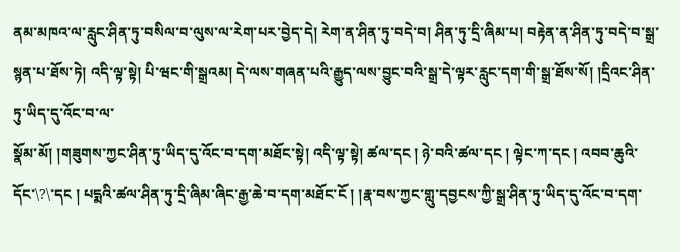ནམ་མཁའ་ལ་རླུང་ཤིན་ཏུ་བསིལ་བ་ལུས་ལ་རེག་པར་བྱེད་དེ། རེག་ན་ཤིན་ཏུ་བདེ་བ། ཤིན་ཏུ་དྲི་ཞིམ་པ། བརྟེན་ན་ཤིན་ཏུ་བདེ་བ་སྒྲ་སྙན་པ་ཐོས་ཏེ། འདི་ལྟ་སྟེ། པི་ཝང་གི་སྒྲའམ། དེ་ལས་གཞན་པའི་རྒྱུད་ལས་བྱུང་བའི་སྒྲ་དེ་ལྟར་རླུང་དག་གི་སྒྲ་ཐོས་སོ། །དྲིའང་ཤིན་ཏུ་ཡིད་དུ་འོང་བ་ལ་
སྣོམ་མོ། །གཟུགས་ཀྱང་ཤིན་ཏུ་ཡིད་དུ་འོང་བ་དག་མཐོང་སྟེ། འདི་ལྟ་སྟེ། ཚལ་དང ། ཉེ་བའི་ཚལ་དང ། ལྟེང་ཀ་དང ། འབབ་ཆུའི་དོང་\?\་དང ། པདྨའི་ཚལ་ཤིན་ཏུ་དྲི་ཞིམ་ཞིང་རྒྱ་ཆེ་བ་དག་མཐོང་ངོ ། །རྣ་བས་ཀྱང་གླུ་དབྱངས་ཀྱི་སྒྲ་ཤིན་ཏུ་ཡིད་དུ་འོང་བ་དག་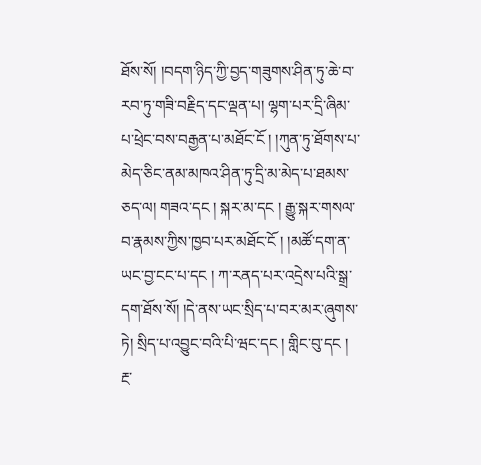ཐོས་སོ། །བདག་ཉིད་ཀྱི་བྱད་གཟུགས་ཤིན་ཏུ་ཆེ་བ་རབ་ཏུ་གཟི་བརྗིད་དང་ལྡན་པ། ལྷག་པར་དྲི་ཞིམ་པ་ཕྲེང་བས་བརྒྱན་པ་མཐོང་ངོ ། །ཀུན་ཏུ་ཐོགས་པ་མེད་ཅིང་ནམ་མཁའ་ཤིན་ཏུ་དྲི་མ་མེད་པ་ཐམས་ཅད་ལ། གཟའ་དང ། སྐར་མ་དང ། རྒྱུ་སྐར་གསལ་བ་རྣམས་ཀྱིས་ཁྱབ་པར་མཐོང་ངོ ། །མཚོ་དག་ན་ཡང་བྱ་ངང་པ་དང ། ཀ་རནད་པར་འདྲེས་པའི་སྒྲ་དག་ཐོས་སོ། །དེ་ནས་ཡང་སྲིད་པ་བར་མར་ཞུགས་ཏེ། སྲིད་པ་འབྱུང་བའི་པི་ཝང་དང ། གླིང་བུ་དང ། རྔ་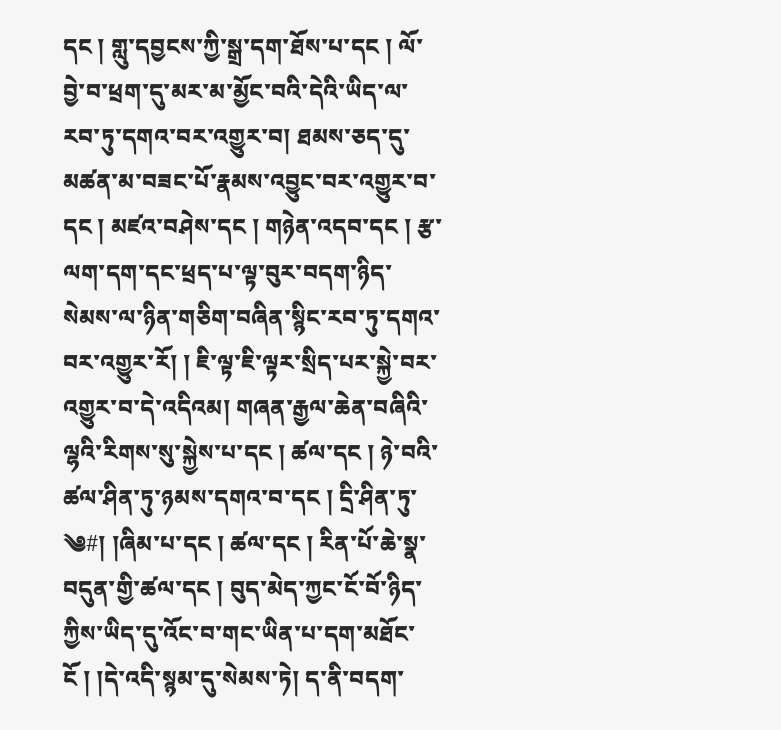དང ། གླུ་དབྱངས་ཀྱི་སྒྲ་དག་ཐོས་པ་དང ། ལོ་བྱེ་བ་ཕྲག་དུ་མར་མ་མྱོང་བའི་དེའི་ཡིད་ལ་རབ་ཏུ་དགའ་བར་འགྱུར་བ། ཐམས་ཅད་དུ་མཚན་མ་བཟང་པོ་རྣམས་འབྱུང་བར་འགྱུར་བ་དང ། མཛའ་བཤེས་དང ། གཉེན་འདབ་དང ། རྩ་ལག་དག་དང་ཕྲད་པ་ལྟ་བུར་བདག་ཉིད་སེམས་ལ་ཉིན་གཅིག་བཞིན་སྙིང་རབ་ཏུ་དགའ་བར་འགྱུར་རོ། ། ཇི་ལྟ་ཇི་ལྟར་སྲིད་པར་སྐྱེ་བར་འགྱུར་བ་དེ་འདིའམ། གཞན་རྒྱལ་ཆེན་བཞིའི་ལྷའི་རིགས་སུ་སྐྱེས་པ་དང ། ཚལ་དང ། ཉེ་བའི་ཚལ་ཤིན་ཏུ་ཉམས་དགའ་བ་དང ། དྲི་ཤིན་ཏུ་
༄#། །ཞིམ་པ་དང ། ཚལ་དང ། རིན་པོ་ཆེ་སྣ་བདུན་གྱི་ཚལ་དང ། བུད་མེད་ཀྱང་ངོ་བོ་ཉིད་ཀྱིས་ཡིད་དུ་འོང་བ་གང་ཡིན་པ་དག་མཐོང་ངོ ། །དེ་འདི་སྙམ་དུ་སེམས་ཏེ། ད་ནི་བདག་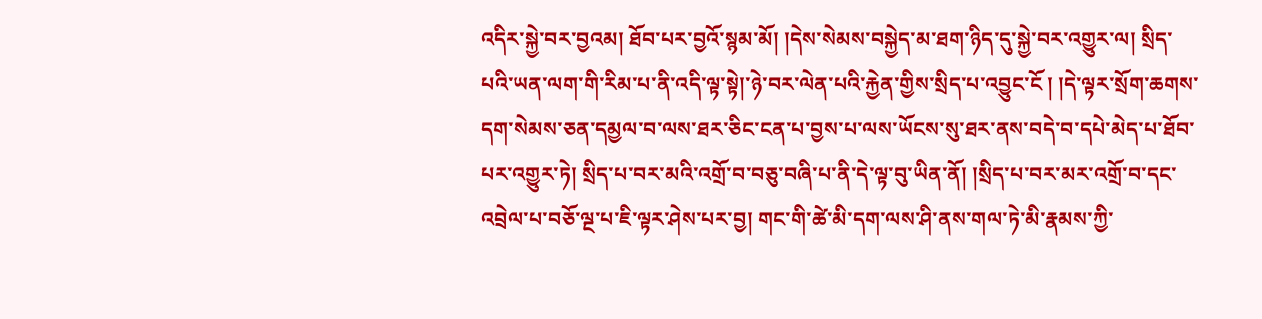འདིར་སྐྱེ་བར་བྱའམ། ཐོབ་པར་བྱའོ་སྙམ་མོ། །དེས་སེམས་བསྐྱེད་མ་ཐག་ཉིད་དུ་སྐྱེ་བར་འགྱུར་ལ། སྲིད་པའི་ཡན་ལག་གི་རིམ་པ་ནི་འདི་ལྟ་སྟེ།་ཉེ་བར་ལེན་པའི་རྐྱེན་གྱིས་སྲིད་པ་འབྱུང་ངོ ། །དེ་ལྟར་སྲོག་ཆགས་དག་སེམས་ཅན་དམྱལ་བ་ལས་ཐར་ཅིང་ངན་པ་བྱས་པ་ལས་ཡོངས་སུ་ཐར་ནས་བདེ་བ་དཔེ་མེད་པ་ཐོབ་པར་འགྱུར་ཏེ། སྲིད་པ་བར་མའི་འགྲོ་བ་བཅུ་བཞི་པ་ནི་དེ་ལྟ་བུ་ཡིན་ནོ། །སྲིད་པ་བར་མར་འགྲོ་བ་དང་འབྲེལ་པ་བཅོ་ལྔ་པ་ཇི་ལྟར་ཤེས་པར་བྱ། གང་གི་ཚེ་མི་དག་ལས་ཤི་ནས་གལ་ཏེ་མི་རྣམས་ཀྱི་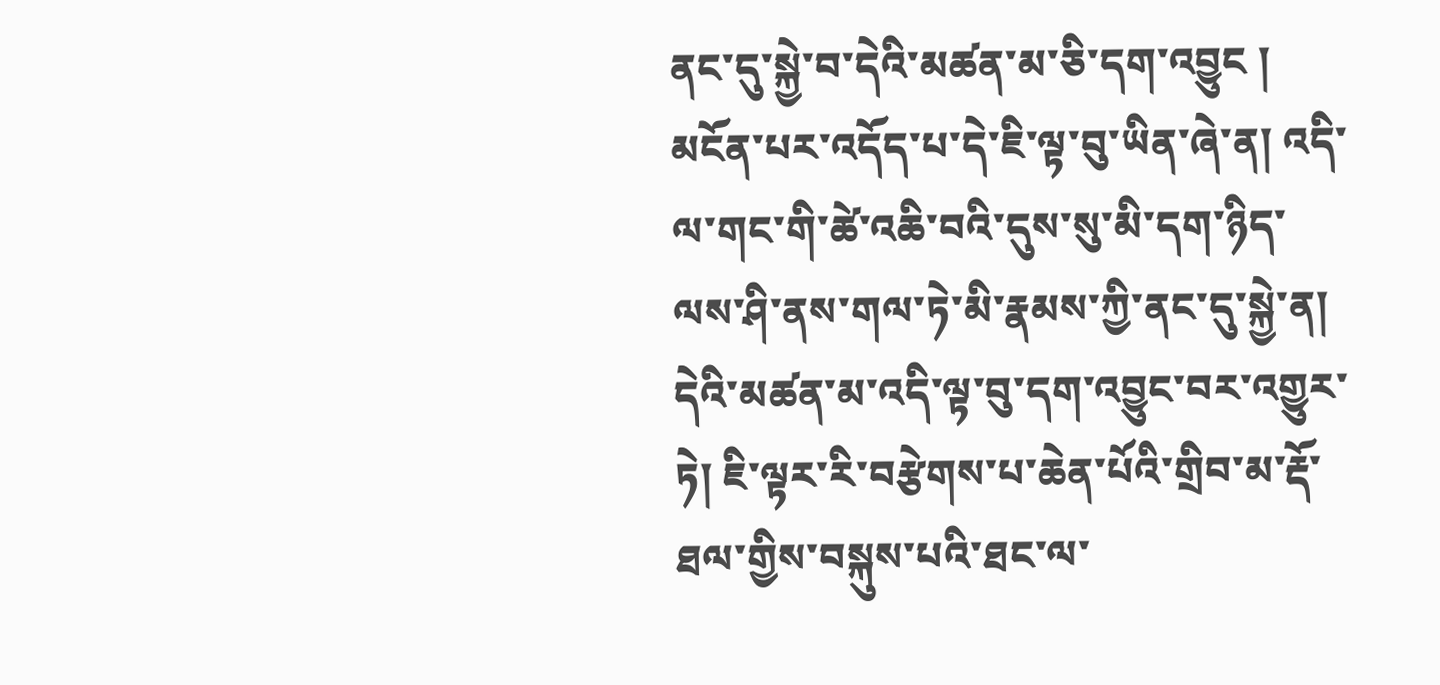ནང་དུ་སྐྱེ་བ་དེའི་མཚན་མ་ཅི་དག་འབྱུང ། མངོན་པར་འདོད་པ་དེ་ཇི་ལྟ་བུ་ཡིན་ཞེ་ན། འདི་ལ་གང་གི་ཚེ་འཆི་བའི་དུས་སུ་མི་དག་ཉིད་ལས་ཤི་ནས་གལ་ཏེ་མི་རྣམས་ཀྱི་ནང་དུ་སྐྱེ་ན། དེའི་མཚན་མ་འདི་ལྟ་བུ་དག་འབྱུང་བར་འགྱུར་ཏེ། ཇི་ལྟར་རི་བརྩེགས་པ་ཆེན་པོའི་གྲིབ་མ་རྡོ་ཐལ་གྱིས་བསྐུས་པའི་ཐང་ལ་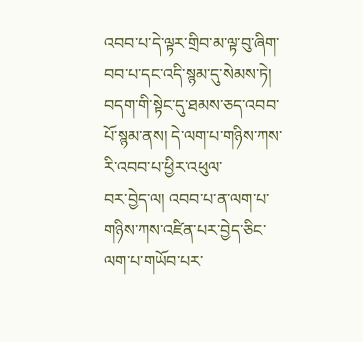འབབ་པ་དེ་ལྟར་གྲིབ་མ་ལྟ་བུ་ཞིག་བབ་པ་དང་འདི་སྙམ་དུ་སེམས་ཏེ། བདག་གི་སྟེང་དུ་ཐམས་ཅད་འབབ་པོ་སྙམ་ནས། དེ་ལག་པ་གཉིས་ཀས་རི་འབབ་པ་ཕྱིར་འཕུལ་
བར་བྱེད་ལ། འབབ་པ་ན་ལག་པ་གཉིས་ཀས་འཛིན་པར་བྱེད་ཅིང་ལག་པ་གཡོབ་པར་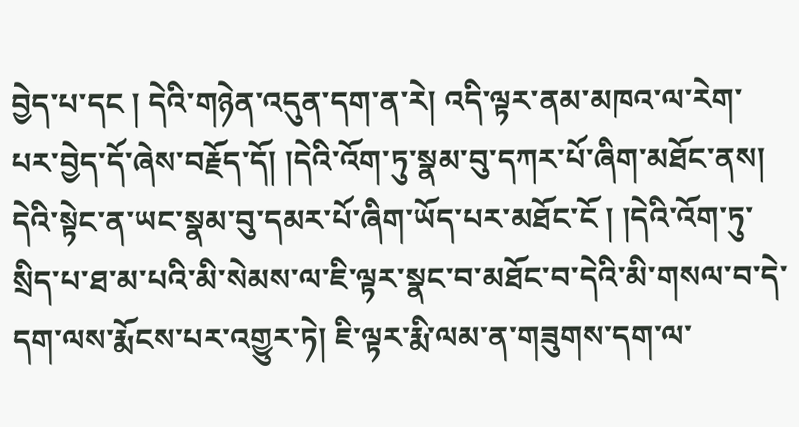བྱེད་པ་དང ། དེའི་གཉེན་འདུན་དག་ན་རེ། འདི་ལྟར་ནམ་མཁའ་ལ་རེག་པར་བྱེད་དོ་ཞེས་བརྗོད་དོ། །དེའི་འོག་ཏུ་སྣམ་བུ་དཀར་པོ་ཞིག་མཐོང་ནས། དེའི་སྟེང་ན་ཡང་སྣམ་བུ་དམར་པོ་ཞིག་ཡོད་པར་མཐོང་ངོ ། །དེའི་འོག་ཏུ་སྲིད་པ་ཐ་མ་པའི་མི་སེམས་ལ་ཇི་ལྟར་སྣང་བ་མཐོང་བ་དེའི་མི་གསལ་བ་དེ་དག་ལས་རྨོངས་པར་འགྱུར་ཏེ། ཇི་ལྟར་རྨི་ལམ་ན་གཟུགས་དག་ལ་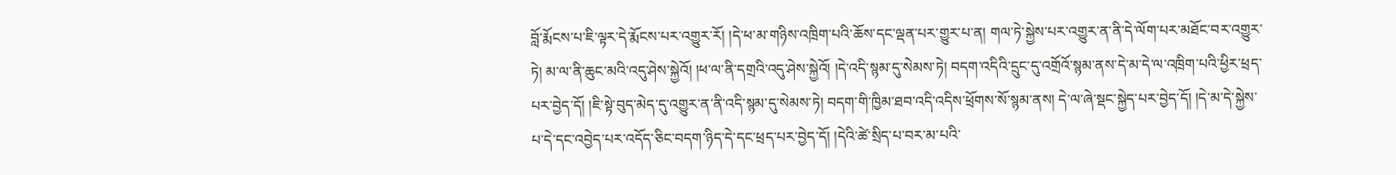བློ་རྨོངས་པ་ཇི་ལྟར་དེ་རྨོངས་པར་འགྱུར་རོ། །དེ་ཕ་མ་གཉིས་འཁྲིག་པའི་ཆོས་དང་ལྡན་པར་གྱུར་པ་ན། གལ་ཏེ་སྐྱེས་པར་འགྱུར་ན་ནི་དེ་ལོག་པར་མཐོང་བར་འགྱུར་ཏེ། མ་ལ་ནི་ཆུང་མའི་འདུ་ཤེས་སྐྱེའོ། །ཕ་ལ་ནི་དགྲའི་འདུ་ཤེས་སྐྱེའོ། །དེ་འདི་སྙམ་དུ་སེམས་ཏེ། བདག་འདིའི་དྲུང་དུ་འགྲོའོ་སྙམ་ནས་དེ་མ་དེ་ལ་འཁྲིག་པའི་ཕྱིར་ཕྲད་པར་བྱེད་དོ། །ཇི་སྟེ་བུད་མེད་དུ་འགྱུར་ན་ནི་འདི་སྙམ་དུ་སེམས་ཏེ། བདག་གི་ཁྱིམ་ཐབ་འདི་འདིས་ཕྲོགས་སོ་སྙམ་ནས། དེ་ལ་ཞེ་སྡང་སྐྱེད་པར་བྱེད་དོ། །དེ་མ་དེ་སྐྱེས་པ་དེ་དང་འབྱེད་པར་འདོད་ཅིང་བདག་ཉིད་དེ་དང་ཕྲད་པར་བྱེད་དོ། །དེའི་ཚེ་སྲིད་པ་བར་མ་པའི་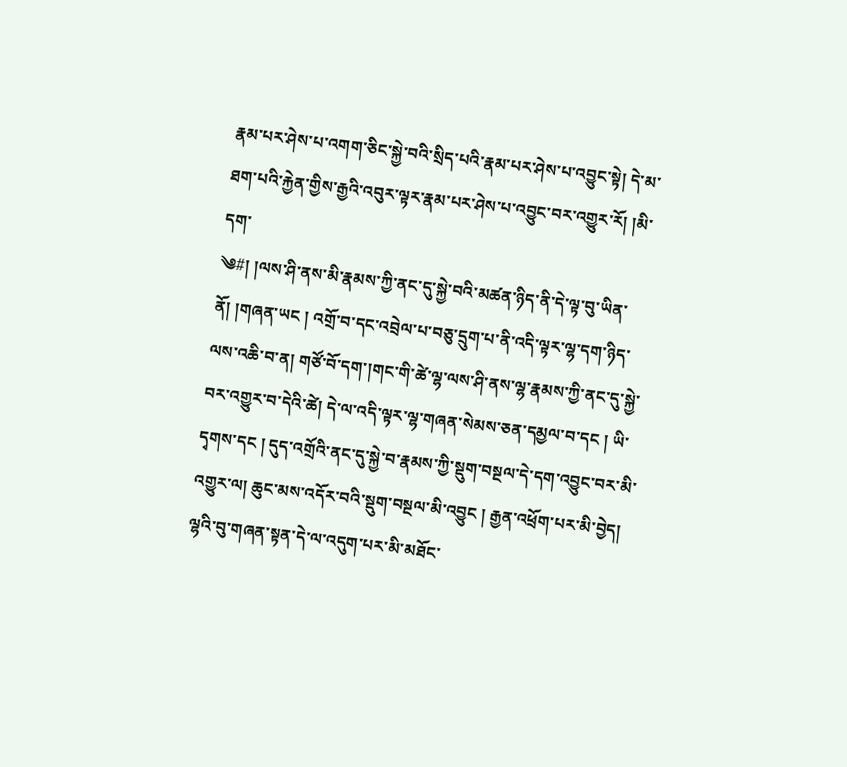རྣམ་པར་ཤེས་པ་འགག་ཅིང་སྐྱེ་བའི་སྲིད་པའི་རྣམ་པར་ཤེས་པ་འབྱུང་སྟེ། དེ་མ་ཐག་པའི་རྐྱེན་གྱིས་རྒྱའི་འབུར་ལྟར་རྣམ་པར་ཤེས་པ་འབྱུང་བར་འགྱུར་རོ། །མི་དག་
༄#། །ལས་ཤི་ནས་མི་རྣམས་ཀྱི་ནང་དུ་སྐྱེ་བའི་མཚན་ཉིད་ནི་དེ་ལྟ་བུ་ཡིན་ནོ། །གཞན་ཡང ། འགྲོ་བ་དང་འབྲེལ་པ་བཅུ་དྲུག་པ་ནི་འདི་ལྟར་ལྷ་དག་ཉིད་ལས་འཆི་བ་ན། གཙོ་བོ་དག་།གང་གི་ཚེ་ལྷ་ལས་ཤི་ནས་ལྷ་རྣམས་ཀྱི་ནང་དུ་སྐྱེ་བར་འགྱུར་བ་དེའི་ཚེ། དེ་ལ་འདི་ལྟར་ལྷ་གཞན་སེམས་ཅན་དམྱལ་བ་དང ། ཡི་དྭགས་དང ། དུད་འགྲོའི་ནང་དུ་སྐྱེ་བ་རྣམས་ཀྱི་སྡུག་བསྔལ་དེ་དག་འབྱུང་བར་མི་འགྱུར་ལ། ཆུང་མས་འདོར་བའི་སྡུག་བསྔལ་མི་འབྱུང ། རྒྱན་འཕྲོག་པར་མི་བྱེད། ལྷའི་བུ་གཞན་སྟན་དེ་ལ་འདུག་པར་མི་མཐོང་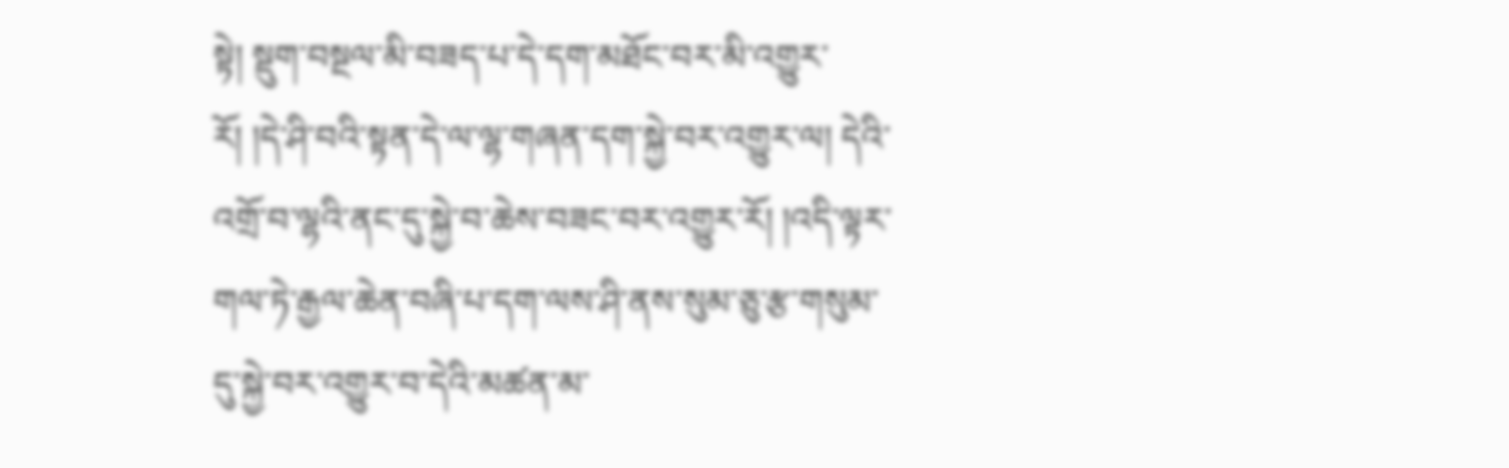སྟེ། སྡུག་བསྔལ་མི་བཟད་པ་དེ་དག་མཐོང་བར་མི་འགྱུར་རོ། །དེ་ཤི་བའི་སྟན་དེ་ལ་ལྷ་གཞན་དག་སྐྱེ་བར་འགྱུར་ལ། དེའི་འགྲོ་བ་ལྷའི་ནང་དུ་སྐྱེ་བ་ཆེས་བཟང་བར་འགྱུར་རོ། །འདི་ལྟར་གལ་ཏེ་རྒྱལ་ཆེན་བཞི་པ་དག་ལས་ཤི་ནས་སུམ་ཅུ་རྩ་གསུམ་དུ་སྐྱེ་བར་འགྱུར་བ་དེའི་མཚན་མ་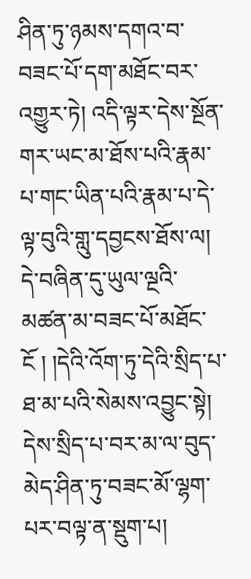ཤིན་ཏུ་ཉམས་དགའ་བ་བཟང་པོ་དག་མཐོང་བར་འགྱུར་ཏེ། འདི་ལྟར་དེས་སྔོན་གར་ཡང་མ་ཐོས་པའི་རྣམ་པ་གང་ཡིན་པའི་རྣམ་པ་དེ་ལྟ་བུའི་གླུ་དབྱངས་ཐོས་ལ། དེ་བཞིན་དུ་ཡུལ་ལྔའི་མཚན་མ་བཟང་པོ་མཐོང་ངོ ། །དེའི་འོག་ཏུ་དེའི་སྲིད་པ་ཐ་མ་པའི་སེམས་འབྱུང་སྟེ། དེས་སྲིད་པ་བར་མ་ལ་བུད་མེད་ཤིན་ཏུ་བཟང་མོ་ལྷག་པར་བལྟ་ན་སྡུག་པ།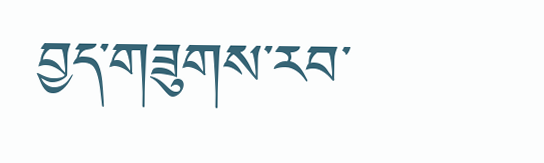བྱད་གཟུགས་རབ་